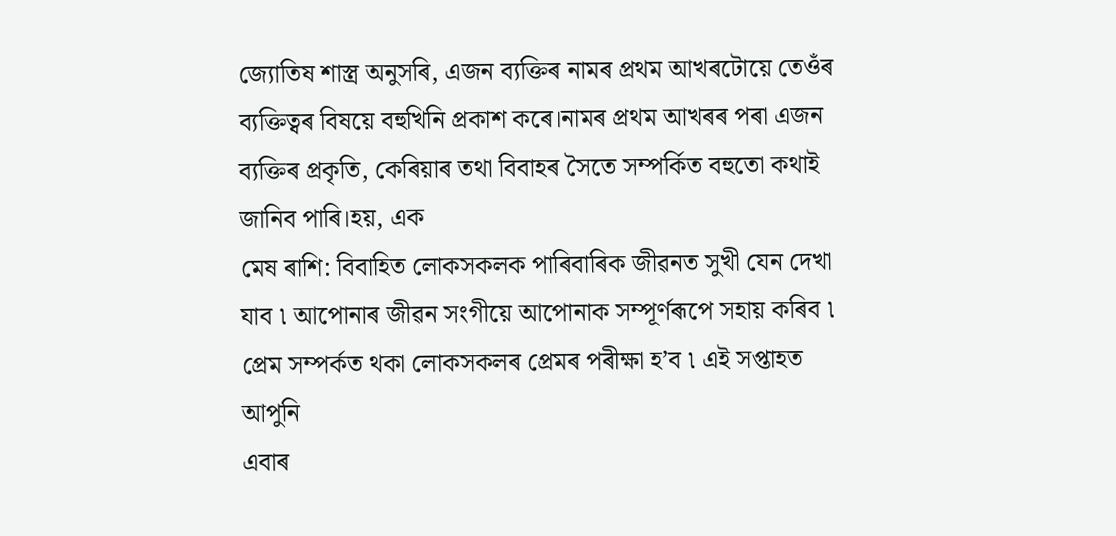জ্যোতিষ শাস্ত্ৰ অনুসৰি, এজন ব্যক্তিৰ নামৰ প্ৰথম আখৰটোয়ে তেওঁৰ ব্যক্তিত্বৰ বিষয়ে বহুখিনি প্ৰকাশ কৰে।নামৰ প্ৰথম আখৰৰ পৰা এজন ব্যক্তিৰ প্ৰকৃতি, কেৰিয়াৰ তথা বিবাহৰ সৈতে সম্পৰ্কিত বহুতো কথাই জানিব পাৰি।হয়, এক
মেষ ৰাশি: বিবাহিত লোকসকলক পাৰিবাৰিক জীৱনত সুখী যেন দেখা যাব ৷ আপোনাৰ জীৱন সংগীয়ে আপোনাক সম্পূৰ্ণৰূপে সহায় কৰিব ৷ প্ৰেম সম্পৰ্কত থকা লোকসকলৰ প্ৰেমৰ পৰীক্ষা হ’ব ৷ এই সপ্তাহত আপুনি
এবাৰ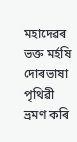মহাদেৱৰ ভক্ত মৰ্হষি দোৰভাষা পৃথিৱী ভ্ৰমণ কৰি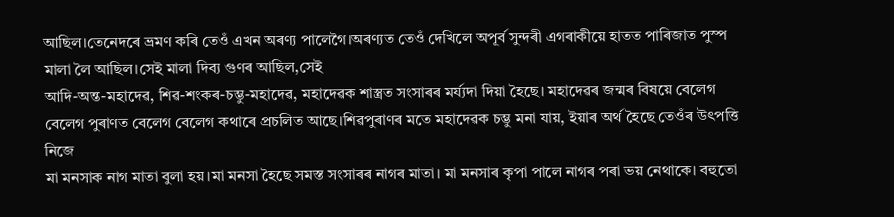আছিল।তেনেদৰে ভ্ৰমণ কৰি তেওঁ এখন অৰণ্য পালেগৈ।অৰণ্যত তেওঁ দেখিলে অপূৰ্ব সুন্দৰী এগৰাকীয়ে হাতত পাৰিজাত পুস্প মালা লৈ আছিল।সেই মালা দিব্য গুণৰ আছিল,সেই
আদি-অন্ত-মহাদেৱ, শিৱ-শংকৰ-চম্ভু-মহাদেৱ, মহাদেৱক শাস্ত্ৰত সংসাৰৰ মৰ্য্যদা দিয়া হৈছে। মহাদেৱৰ জন্মৰ বিষয়ে বেলেগ বেলেগ পুৰাণত বেলেগ বেলেগ কথাৰে প্ৰচলিত আছে।শিৱপুৰাণৰ মতে মহাদেৱক চম্ভু মনা যায়, ইয়াৰ অৰ্থ হৈছে তেওঁৰ উৎপত্তি নিজে
মা মনসাক নাগ মাতা বুলা হয়।মা মনসা হৈছে সমস্ত সংসাৰৰ নাগৰ মাতা। মা মনসাৰ কৃপা পালে নাগৰ পৰা ভয় নেথাকে। বহুতো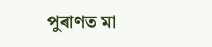পুৰাণত মা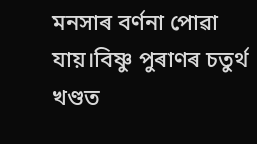মনসাৰ বৰ্ণনা পোৱা যায়।বিষ্ণু পুৰাণৰ চতুর্থ খণ্ডত